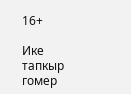16+

Ике тапкыр гомер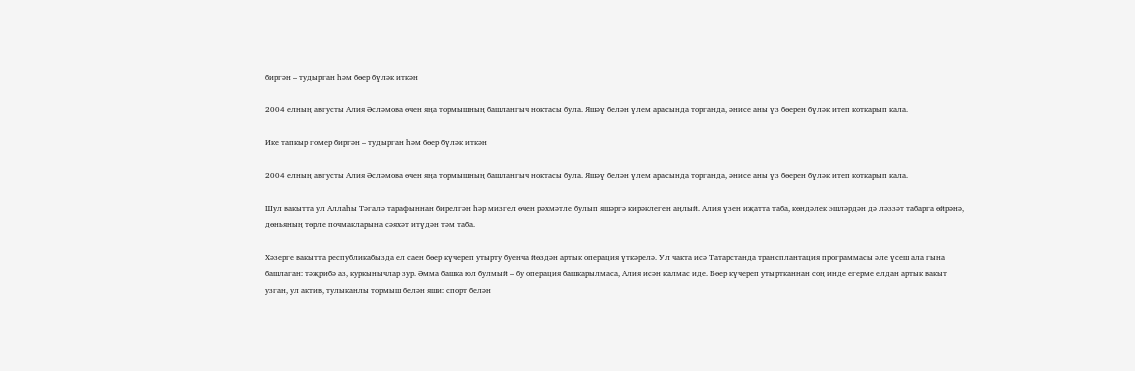биргән – тудырган һәм бөер бүләк иткән

2004 елның августы Алия Әсләмова өчен яңа тормышның башлангыч ноктасы була. Яшәү белән үлем арасында торганда, әнисе аны үз бөерен бүләк итеп коткарып кала.

Ике тапкыр гомер биргән – тудырган һәм бөер бүләк иткән

2004 елның августы Алия Әсләмова өчен яңа тормышның башлангыч ноктасы була. Яшәү белән үлем арасында торганда, әнисе аны үз бөерен бүләк итеп коткарып кала.

Шул вакытта ул Аллаһы Тәгалә тарафыннан бирелгән һәр мизгел өчен рәхмәтле булып яшәргә кирәклеген аңлый. Алия үзен иҗатта таба, көндәлек эшләрдән дә ләззәт табарга өйрәнә, дөньяның төрле почмакларына сәяхәт итүдән тәм таба.

Хәзерге вакытта республикабызда ел саен бөер күчереп утырту буенча йөздән артык операция үткәрелә. Ул чакта исә Татарстанда трансплантация программасы әле үсеш ала гына башлаган: тәҗрибә аз, куркынычлар зур. Әмма башка юл булмый – бу операция башкарылмаса, Алия исән калмас иде. Бөер күчереп утыртканнан соң инде егерме елдан артык вакыт узган, ул актив, тулыканлы тормыш белән яши: спорт белән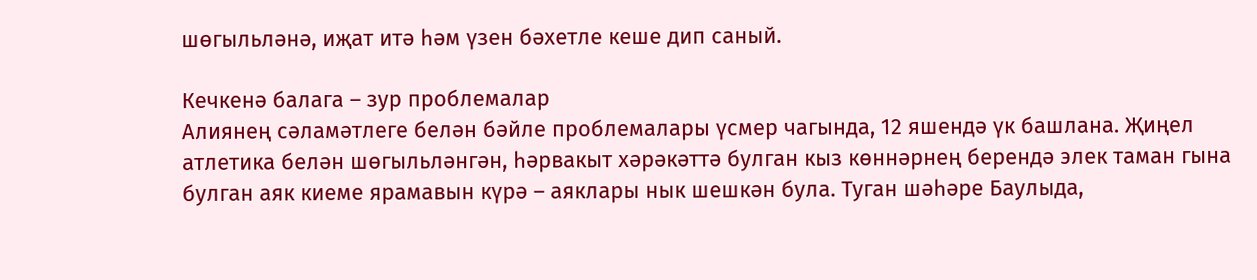шөгыльләнә, иҗат итә һәм үзен бәхетле кеше дип саный.

Кечкенә балага – зур проблемалар
Алиянең сәламәтлеге белән бәйле проблемалары үсмер чагында, 12 яшендә үк башлана. Җиңел атлетика белән шөгыльләнгән, һәрвакыт хәрәкәттә булган кыз көннәрнең берендә элек таман гына булган аяк киеме ярамавын күрә – аяклары нык шешкән була. Туган шәһәре Баулыда,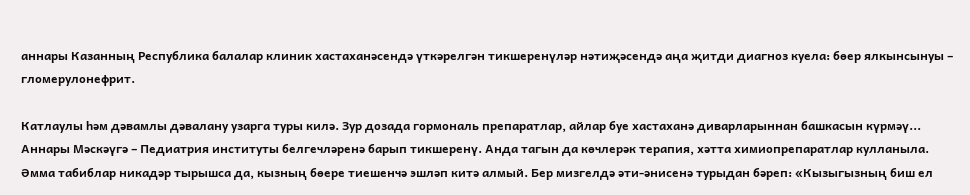аннары Казанның Республика балалар клиник хастаханәсендә үткәрелгән тикшеренүләр нәтиҗәсендә аңа җитди диагноз куела: бөер ялкынсынуы – гломерулонефрит.

Катлаулы һәм дәвамлы дәвалану узарга туры килә. Зур дозада гормональ препаратлар, айлар буе хастаханә диварларыннан башкасын күрмәү... Аннары Мәскәүгә – Педиатрия институты белгечләренә барып тикшеренү. Анда тагын да көчлерәк терапия, хәтта химиопрепаратлар кулланыла. Әмма табиблар никадәр тырышса да, кызның бөере тиешенчә эшләп китә алмый. Бер мизгелдә әти-әнисенә турыдан бәреп: «Кызыгызның биш ел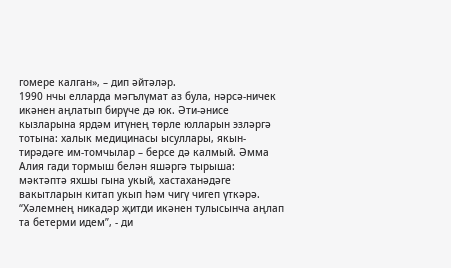гомере калган», – дип әйтәләр.
1990 нчы елларда мәгълүмат аз була, нәрсә-ничек икәнен аңлатып бирүче дә юк. Әти-әнисе кызларына ярдәм итүнең төрле юлларын эзләргә тотына: халык медицинасы ысуллары, якын-тирәдәге им-томчылар – берсе дә калмый. Әмма Алия гади тормыш белән яшәргә тырыша: мәктәптә яхшы гына укый, хастаханәдәге вакытларын китап укып һәм чигү чигеп үткәрә. “Хәлемнең никадәр җитди икәнен тулысынча аңлап та бетерми идем”, - ди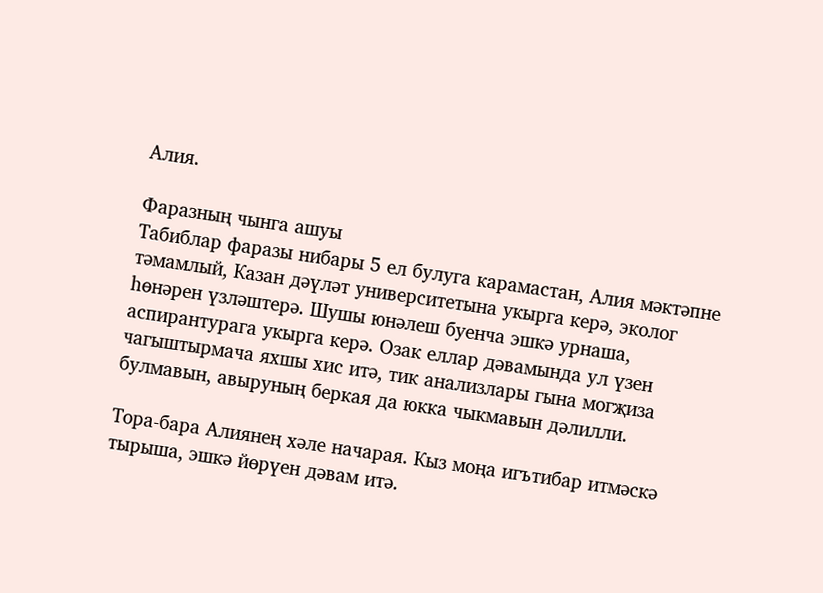Алия.

Фаразның чынга ашуы
Табиблар фаразы нибары 5 ел булуга карамастан, Алия мәктәпне тәмамлый, Казан дәүләт университетына укырга керә, эколог һөнәрен үзләштерә. Шушы юнәлеш буенча эшкә урнаша, аспирантурага укырга керә. Озак еллар дәвамында ул үзен чагыштырмача яхшы хис итә, тик анализлары гына могҗиза булмавын, авыруның беркая да юкка чыкмавын дәлилли.

Тора-бара Алиянең хәле начарая. Кыз моңа игътибар итмәскә тырыша, эшкә йөрүен дәвам итә.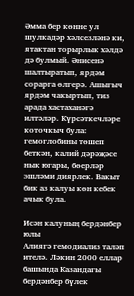Әмма бер көнне ул шулкадәр хәлсезләнә ки, ятактан торырлык хәлдә дә булмый. Әнисенә шалтыратып, ярдәм сорарга өлгерә. Ашыгыч ярдәм чакыртып, тиз арада хастаханәгә илтәләр. Күрсәткечләре коточкыч була: гемоглобины төшеп беткән, калий дәрәҗәсе нык югары, бөерләр эшләми диярлек. Вакыт бик аз калуы көн кебек ачык була.

Исән калуның бердәнбер юлы
Алиягә гемодиализ таләп ителә. Ләкин 2000 еллар башында Казандагы бердәнбер бүлек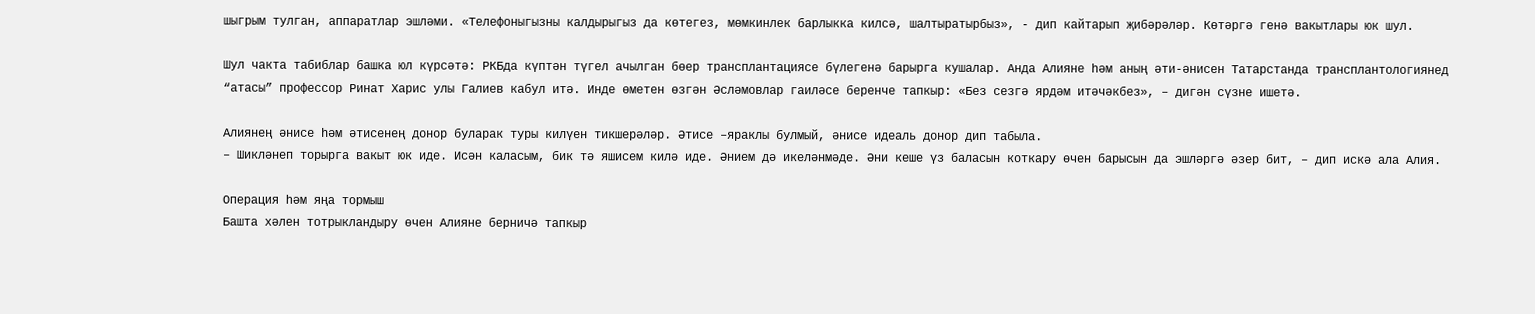шыгрым тулган, аппаратлар эшләми. «Телефоныгызны калдырыгыз да көтегез, мөмкинлек барлыкка килсә, шалтыратырбыз», - дип кайтарып җибәрәләр. Көтәргә генә вакытлары юк шул.

Шул чакта табиблар башка юл күрсәтә: РКБда күптән түгел ачылган бөер трансплантациясе бүлегенә барырга кушалар. Анда Алияне һәм аның әти-әнисен Татарстанда трансплантологиянед “атасы” профессор Ринат Харис улы Галиев кабул итә. Инде өметен өзгән Әсләмовлар гаиләсе беренче тапкыр: «Без сезгә ярдәм итәчәкбез», – дигән сүзне ишетә.

Алиянең әнисе һәм әтисенең донор буларак туры килүен тикшерәләр. Әтисе –яраклы булмый, әнисе идеаль донор дип табыла.
– Шикләнеп торырга вакыт юк иде. Исән каласым, бик тә яшисем килә иде. Әнием дә икеләнмәде. Әни кеше үз баласын коткару өчен барысын да эшләргә әзер бит, – дип искә ала Алия.

Операция һәм яңа тормыш
Башта хәлен тотрыкландыру өчен Алиянe берничә тапкыр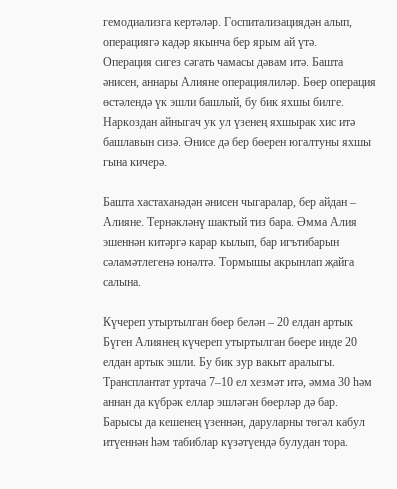гемодиализга кертәләр. Госпитализациядән алып, операциягә кадәр якынча бер ярым ай үтә.
Операция сигез сәгать чамасы дәвам итә. Башта әнисен, аннары Алиянe операциялиләр. Бөер операция өстәлендә үк эшли башлый, бу бик яхшы билге. Наркоздан айныгач ук ул үзенең яхшырак хис итә башлавын сизә. Әнисе дә бер бөерен югалтуны яхшы гына кичерә.

Башта хастаханәдән әнисен чыгаралар, бер айдан – Алияне. Тернәкләнү шактый тиз бара. Әмма Алия эшеннән китәргә карар кылып, бар игътибарын сәламәтлегенә юнәлтә. Тормышы акрынлап җайга салына.

Күчереп утыртылган бөер белән – 20 елдан артык
Бүген Алиянeң күчереп утыртылган бөере инде 20 елдан артык эшли. Бу бик зур вакыт аралыгы. Трансплантат уртача 7–10 ел хезмәт итә, әмма 30 һәм аннан да күбрәк еллар эшләгән бөерләр дә бар. Барысы да кешенең үзеннән, даруларны төгәл кабул итүеннән һәм табиблар күзәтүендә булудан тора.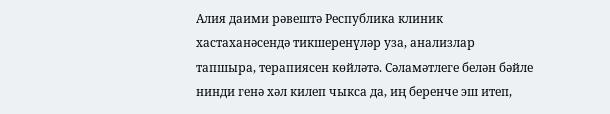Алия даими рәвештә Республика клиник хастаханәсендә тикшеренүләр уза, анализлар тапшыра, терапиясен көйләтә. Сәламәтлеге белән бәйле нинди генә хәл килеп чыкса да, иң беренче эш итеп,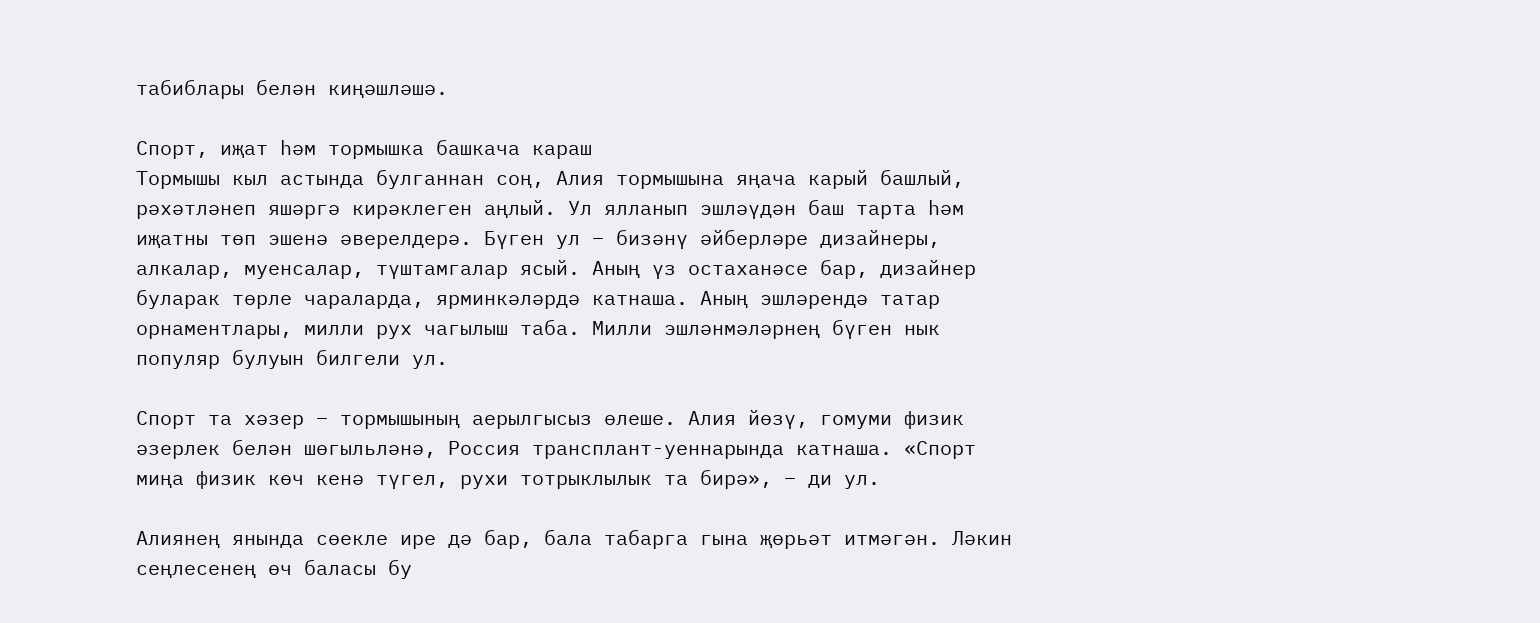табиблары белән киңәшләшә.

Спорт, иҗат һәм тормышка башкача караш
Тормышы кыл астында булганнан соң, Алия тормышына яңача карый башлый, рәхәтләнеп яшәргә кирәклеген аңлый. Ул ялланып эшләүдән баш тарта һәм иҗатны төп эшенә әверелдерә. Бүген ул – бизәнү әйберләре дизайнеры, алкалар, муенсалар, түштамгалар ясый. Аның үз остаханәсе бар, дизайнер буларак төрле чараларда, ярминкәләрдә катнаша. Аның эшләрендә татар орнаментлары, милли рух чагылыш таба. Милли эшләнмәләрнең бүген нык популяр булуын билгели ул.

Спорт та хәзер – тормышының аерылгысыз өлеше. Алия йөзү, гомуми физик әзерлек белән шөгыльләнә, Россия трансплант-уеннарында катнаша. «Спорт миңа физик көч кенә түгел, рухи тотрыклылык та бирә», – ди ул.

Алиянең янында сөекле ире дә бар, бала табарга гына җөрьәт итмәгән. Ләкин  сеңлесенең өч баласы бу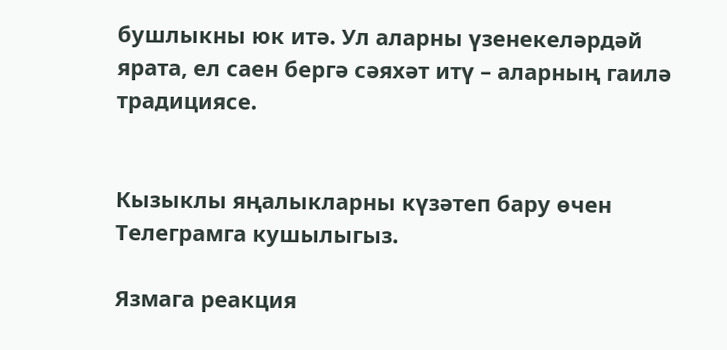бушлыкны юк итә. Ул аларны үзенекеләрдәй ярата, ел саен бергә сәяхәт итү – аларның гаилә традициясе.


Кызыклы яңалыкларны күзәтеп бару өчен Телеграмга кушылыгыз.

Язмага реакция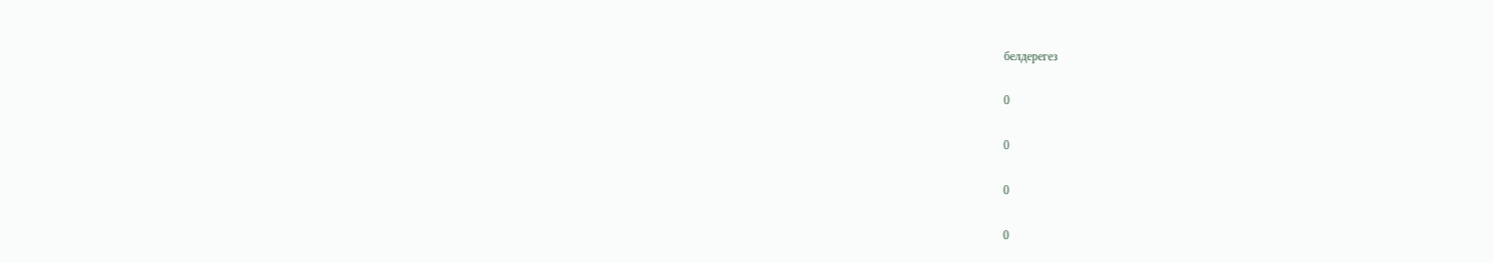белдерегез

0

0

0

0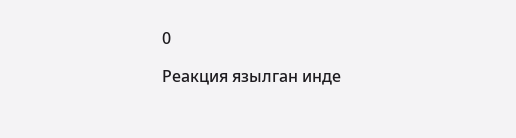0

Реакция язылган инде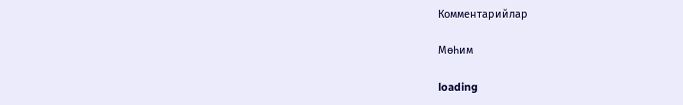Комментарийлар

Мөһим

loading